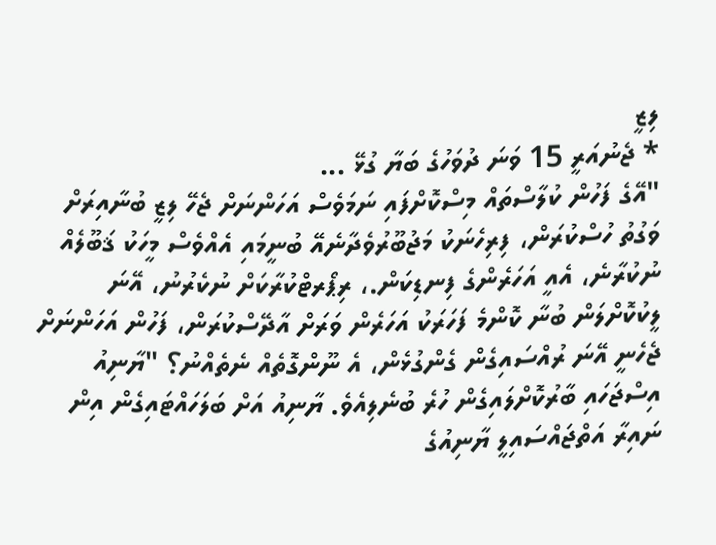ލިޒީ
* ޖެނުއަރީ 15 ވަނަ ދުވަހުގެ ބަޔާ ގުޅޭ ...
"އޭގެ ފަހުން ކުލާސްތައް މިސްކޮށްފައި ނަމަވެސް އަހަންނަށް ޖެހޭ ލިޒީ ބުނާއިރަށް ވަގުތު ހުސްކުރަން، ފިރިހެނަކު މަޖުބޫރުވެދާނެއޭ ބުނީމައި އެއްވެސް މީހަކު ޤަބޫލެއް ނުކުރާނެ، އެއީ އަހަރެންގެ ފިނޑިކަން.، ރިޕޯރޓްކުރާކަށް ނުކެރުނު، އޭނަ ލީކުކޮށްލަން ބުނާ ކޮންމެ ފަހަރަކު އަހަރެން ވަރަށް އާދޭސްކުރަން، ފަހުން އަހަންނަށް ޖެހެނީ އޭނަ ރުއްސައިގެން ގެންގުޅެން، އެ ނޫންގޮތެއް ނެތެއްނު؟ "ޔާނިއު އިސްޖަހައި ބާރުކޮށްލައިގެން ހުރެ ބުނެލިއެވެ. ޔާނިއު އަށް ބަލަހައްޓައިގެން އިން ނައިރާ އަތްޖައްސައިލީ ޔާނިއުގެ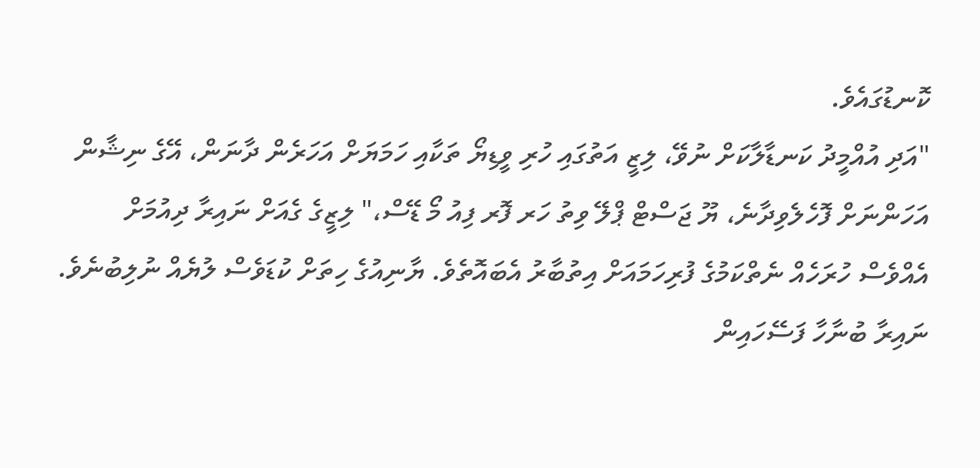ކޮނޑުގައެވެ.
"އަދި އުއްމީދު ކަނޑާލާކަށް ނުވޭ، ލިޒީ އަތުގައި ހުރި ވީޑިޔޯ ތަކާއި ހަމަޔަށް އަހަރެން ދާނަން، އޭގެ ނިޝާން އަހަންނަށް ފޮހެލެވިދާނެ، ޔޫ ޖަސްޓް ޕްލޭ ވިތު ހަރ ފޮރ ފިއު މޯ ޑޭސް،" ލިޒީގެ ގެއަށް ނައިރާ ދިއުމަށް އެއްވެސް ހުރަހެއް ނެތްކަމުގެ ފުރިހަމައަށް އިތުބާރު އެބައޮތެވެ. ޔާނިއުގެ ހިތަށް ކުޑަވެސް ލުޔެއް ނުލިބުނެވެ. ނައިރާ ބުނާހާ ފަސޭހައިން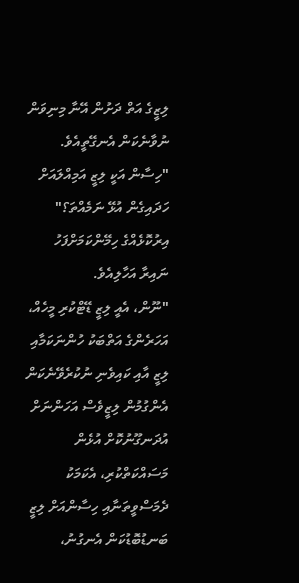ލިޒީގެ އަތް ދަށުން އޭނާ މިނިވަން ނުވާނެކަން އެނގޭތީއެވެ.
"ހިސާން އަކީ ލިޒީ އަމިއްލައަށް ހަދައިގެން އުޅޭ ނަމެއްތަ؟" އިރުކޮޅެއްގެ ހިމޭންކަމަށްފަހު ނައިރާ އަހާލިއެވެ.
"ނޫން، އެއީ ލިޒީ ޑޭޓްކުރި މީހެއް، އަހަރެންގެ އަތްބަކު ހުންނަކަމާއި ލިޒީ އާއި ކައިވެނި ނުކުރެވޭނެކަން އެންގުމުން ލިޒީވެސް އަހަންނަށް އުދަނގޫނުކޮށް އުޅެން މަސައްކަތްކުރި، އެކަމަކު ދެމަސްވީތަނާއި ހިސާންއަށް ލިޒީ ބަނޑުބޮޑުކަން އެނގުނު،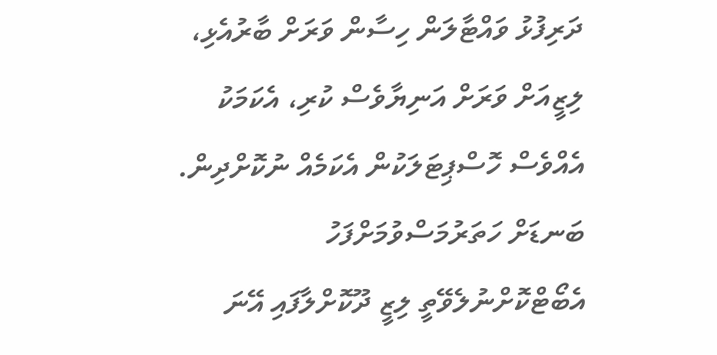ދަރިފުޅު ވައްޓާލަން ހިސާން ވަރަށް ބާރުއެޅި، ލިޒީއަށް ވަރަށް އަނިޔާވެސް ކުރި، އެކަމަކު އެއްވެސް ހޮސްޕިޓަލަކުން އެކަމެއް ނުކޮށްދިން. ބަނޑަށް ހަތަރުމަސްވުމަށްފަހު އެބޯޓްކޮށްނުލެވޭތީ ލިޒީ ދޫކޮށްލާފައި އޭނަ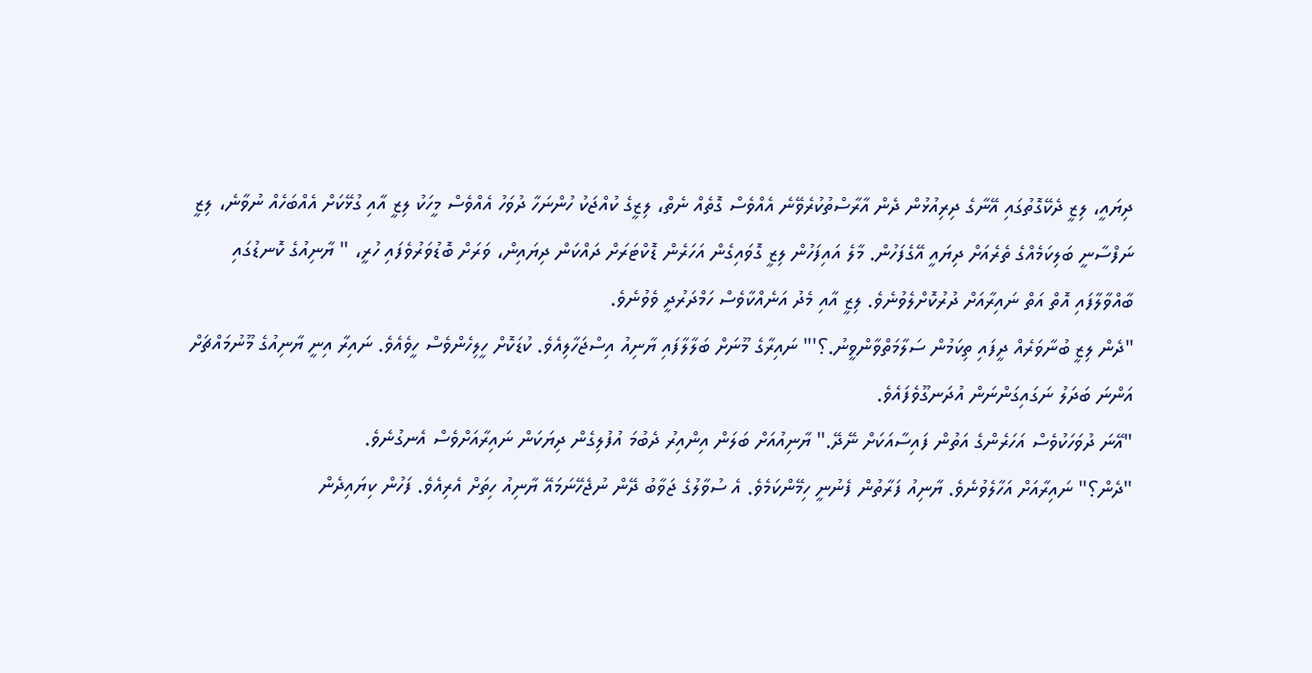ދިޔައީ، ލިޒީ ދެކޭގޮތުގައި އޭނާގެ ދިރިއުޅުން ދެން އާރާސްތުކުރެވޭނެ އެއްވެސް ގޮތެއް ނެތް، ލިޒީގެ ކުއްޖަކު ހުންނަހާ ދުވަހު އެއްވެސް މީހަކު ލިޒީ އާއި ގުޅޭކަށް އެއްބަހެއް ނުވާނެ، ލިޒީ ނަފްސާނީ ބަލިކަމެއްގެ ތެރެއަށް ދިޔައީ އޭގެފަހުން. މާލެ އައިފަހުން ލިޒީ ގޮވައިގެން އަހަރެން ޑޮކްޓަރަށް ދައްކަން ދިޔައިން، ވަރަށް ބޮޑުވަރުވެފައި ހުރީ، " ޔާނިއުގެ ކޮނޑުގައި ބާއްވާލާފައި އޮތް އަތް ނައިރާއަށް ދުރުކޮށްލެވުނެވެ. ލިޒީ އާއި މެދު އަނެއްކާވެސް ހަމްދަރުދީ ވެވުނެވެ.
"ދެން ލިޒީ ބުނާވަރެއް ދީފައި ތިކަމުން ސަލާމަތްވާންވީނު.؟'" ނައިރާގެ މޫނަށް ބަލާލާފައި ޔާނިއު އިސްޖަހާލިއެވެ. ކުޑަކޮށް ހީލިހެންވެސް ހީވެއެވެ. ނައިރާ އިނީ ޔާނިއުގެ މޫނުމައްޗަށް އަންނަ ބަދަލު ނަގައިގަންނަން އުދަނގޫވެފައެވެ.
"އޭނަ ދުވަހަކުވެސް އަހަރެންގެ އަތުން ފައިސާއަކަށް ނޭދޭ." ޔާނިއުއަށް ބަލަން އިންއިރު ދެބުމަ އުފުލިގެން ދިޔަކަން ނައިރާއަށްވެސް އެނގުނެވެ.
"ދެން؟" ނައިރާއަށް އަހާލެވުނެވެ. ޔާނިއު ފަރާތުން ފެނުނީ ހިމޭންކަމެވެ. އެ ސުވާލުގެ ޖަވާބު ދޭން ނުޖެހޭނަމައޭ ޔާނިއު ހިތަށް އެރިއެވެ. ފަހުން ކިޔައިދެން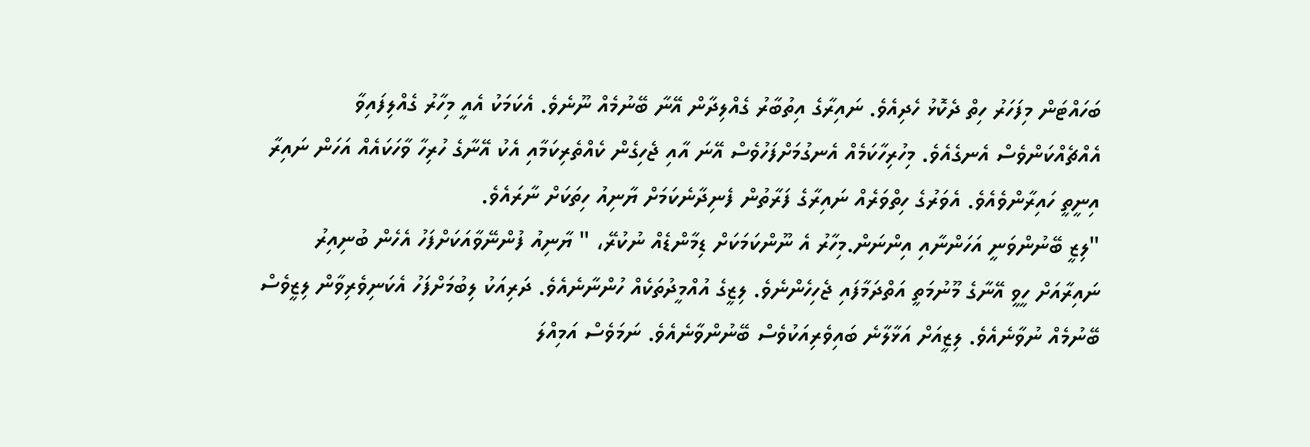ބަހައްޓަން މިފަހަރު ހިތް ދެކޮޅު ހެދިއެވެ. ނައިރާގެ އިތުބާރު ގެއްލިދާން އޭނާ ބޭނުމެއް ނޫނެވެ. އެކަމަކު އެއީ މިހާރު ގެއްލިފައިވާ އެއްޗެއްކަންވެސް އެނގެއެވެ. މިހުރިހާކަމެއް އެނގުމަށްފަހުވެސް އޭނަ އާއި ޖެހިގެން ކެއްތެރިކަމާއި އެކު އޭނާގެ ހުރިހާ ވާހަކައެއް އަހަން ނައިރާ އިނީތީ ހައިރާންވެއެވެ. އެވަރުގެ ހިތްވަރެއް ނައިރާގެ ފަރާތުން ފެނިދާނެކަމަށް ޔާނިއު ހިތަކަށް ނާރައެވެ.
"ލިޒީ ބޭނުންވަނީ އަހަންނާއި އިންނަން.މިހާރު އެ ނޫންކަމަކަށް ޑިމާންޑެއް ނުކުރޭ، " ޔާނިއު ފުންނޭވާއަކަށްފަހު އެހެން ބުނިއިރު ނައިރާއަށް ހީވީ އޭނާގެ މޫނުމަތީ އަތްދަމާފައި ޖެހިހެންނެވެ. ލިޒީގެ އުއްމީދުތަކެއް ހުންނާނެއެވެ. ދަރިއަކު ލިބުމަށްފަހު އެކަނިވެރިވާން ލިޒީވެސް ބޭނުމެއް ނުވާނެއެވެ. ލިޒީއަށް އަޅާލާނެ ބައިވެރިއަކުވެސް ބޭނުންވާނެއެވެ. ނަމަވެސް އަމިއްލަ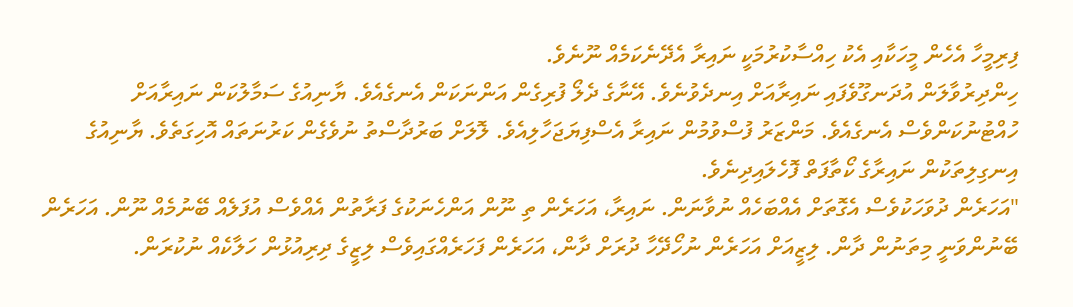ފިރިމީހާ އެހެން މީހަކާއި އެކު ހިއްސާކުރުމަކީ ނައިރާ އެދޭނެކަމެއް ނޫނެވެ.
ހިންދިރުވާލަން އުދަނގޫވެފައި ނައިރާއަށް އިނދެވުނެވެ. އޭނާގެ ދެލޯ ފުރިގެން އަންނަކަން އެނގެއެވެ. ޔާނިއުގެ ސަމާލުކަން ނައިރާއަށް ހުއްޓުނުކަންވެސް އެނގެއެވެ. މަންޒަރު ފުސްވުމުން ނައިރާ އެސްފިޔަޖަހާލިއެވެ. ލޮލަށް ބަރުދާސްތު ނުވެގެން ކަރުނަތައް އޮހިގަތެވެ. ޔާނިއުގެ އިނގިލިތަކުން ނައިރާގެ ކޯތާފަތް ފޮހެލައިދިނެވެ.
"އަހަރެން ދުވަހަކުވެސް އެގޮތަށް އެއްބަހެއް ނުވާނަން. ނައިރާ، އަހަރެން ތި ނޫން އަންހެނަކުގެ ފަރާތުން އެއްވެސް އުފަލެއް ބޭނުމެއް ނޫން. އަހަރެން ބޭނުންވަނީ މިތަނުން ދާން. ލިޒީއަށް އަހަރެން ނުހޯދޭހާ ދުރަށް ދާން، އަހަރެން ފަހަރެއްގައިވެސް ލިޒީގެ ދިރިއުޅުން ހަލާކެއް ނުކުރަން.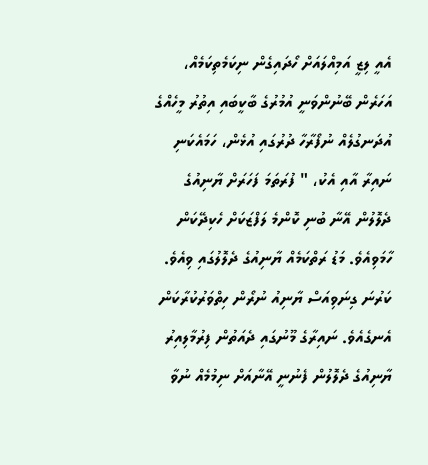އެއީ ލިޒީ އަމިއްލައަށް ހޯދައިގެން ނިކަމެތިކަމެއް، އަހަރެން ބޭނުންވަނީ އުމުރުގެ ބާކީބައި އިތުރު މީހެއްގެ އުދަނގުލެއް ނުފޯރާހާ ދުރުގައި އުޅެން، ހަމައެކަނި ނައިރާ އާއި އެކު، " ފުރަތަމަ ފަހަރަށް ޔާނިއުގެ ދެލޮލުން އޭނާ ބުނި ކޮންމެ ލަފްޒަކަށް ހެކިދޭކަން ހާމަވިއެވެ. މަޑު ރަތްކަމެއް ޔާނިއުގެ ދެލޮލުގައި ވިއެވެ. ކަރުނަ ގިނަވިއަސް ޔާނިއު ނުރޯން ހިތްވަރުކުރާކަން އެނގެއެވެ. ނައިރާގެ މޫނުގައި ދެއަތުން ފިރުމާލިއިރު ޔާނިއުގެ ދެލޮލުން ފެނުނީ އޭނާއަށް ނިމުމެއް ނުވާ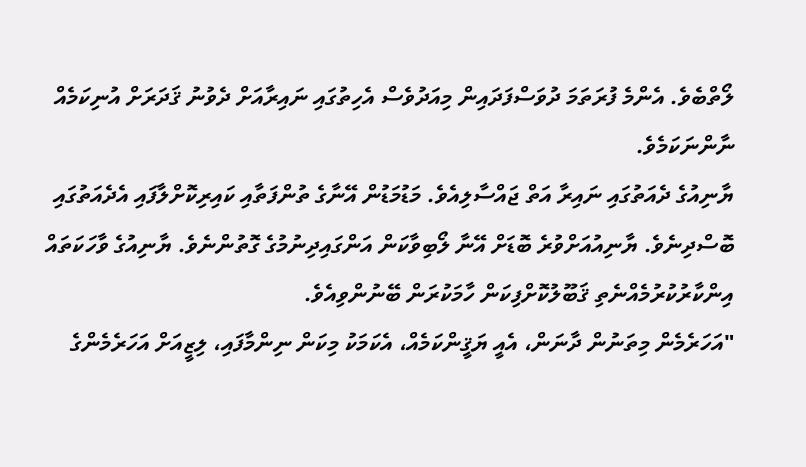ލޯތްބެވެ. އެންމެ ފުރަތަމަ ދުވަސްފަދައިން މިއަދުވެސް އެހިތުގައި ނައިރާއަށް ދެވުނު ޤަދަރަށް އުނިކަމެއް ނާންނަކަމެވެ.
ޔާނިއުގެ ދެއަތުގައި ނައިރާ އަތް ޖައްސާލިއެވެ. މަޑުމަޑުން އޭނާގެ ތުންފަތާއި ކައިރިކޮށްލާފައި އެދެއަތުގައި ބޮސްދިނެވެ. ޔާނިއުއަށްވުރެ ބޮޑަށް އޭނާ ލޯބިވާކަން އަންގައިދިނުމުގެ ގޮތުންނެވެ. ޔާނިއުގެ ވާހަކަތައް އިންކާރުކުރުމެއްނެތި ޤަބޫލުކޮށްފިކަން ހާމަކުރަން ބޭނުންވިއެވެ.
"އަހަރެމެން މިތަނުން ދާނަން، އެއީ ޔަޤީންކަމެއް، އެކަމަކު މިކަން ނިންމާފައި، ލިޒީއަށް އަހަރެމެންގެ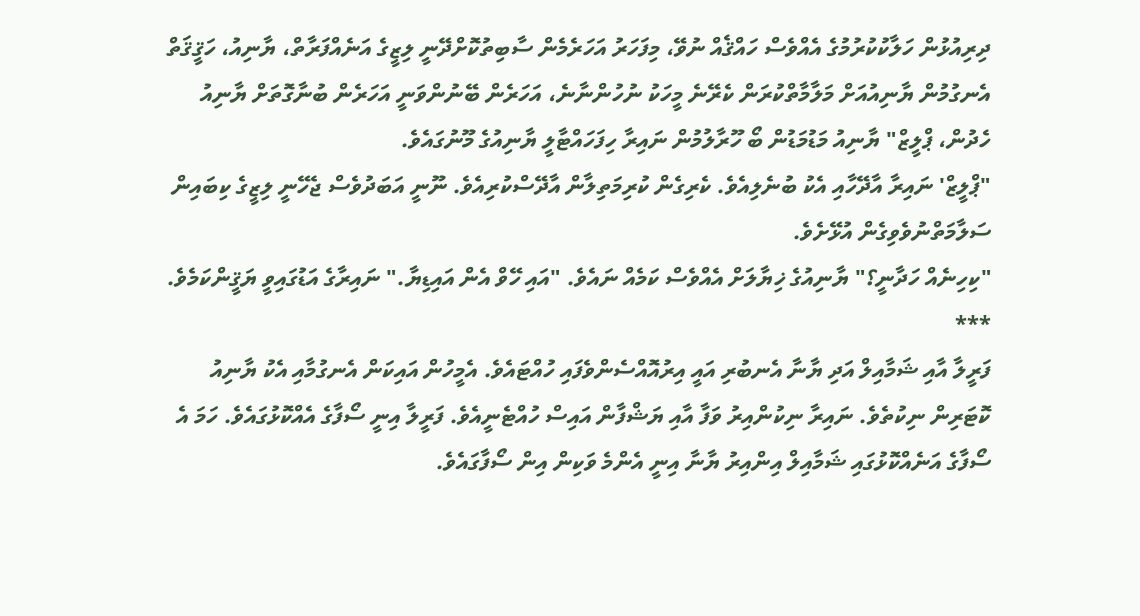ދިރިއުޅުން ހަލާކުކުރުމުގެ އެއްވެސް ހައްޤެއް ނުވޭ، މިފަހަރު އަހަރެމެން ސާބިތުކޮށްދޭނީ ލިޒީގެ އަނެއްފަރާތް، ޔާނިއު، ހަޤީޤަތް އެނގުމުން ޔާނިއުއަށް މަލާމާތްކުރަން ކެރޭނެ މީހަކު ނުހުންނާނެ، އަހަރެން ބޭނުންވަނީ އަހަރެން ބުނާގޮތަށް ޔާނިއު ހެދުން، ޕްލީޒް" ޔާނިއު މަޑުމަޑުން ބޯ ހޫރާލުމުން ނައިރާ ހިފަހައްޓާލީ ޔާނިއުގެ މޫނުގައެވެ.
"ޕްލީޒް' ނައިރާ އާދޭހާއި އެކު ބުނެލިއެވެ. ކެރިގެން ކުރިމަތިލާން އާދޭސްކުރިއެވެ. ނޫނީ އަބަދުވެސް ޖެހޭނީ ލިޒީގެ ކިބައިން ސަލާމަތްނުވެވިގެން އުޅޭށެވެ.
"ކިހިނެއް ހަދާނީ؟" ޔާނިއުގެ ޚިޔާލަށް އެއްވެސް ކަމެއް ނައެވެ. "އައި ހޭވް އެން އައިޑިޔާ." ނައިރާގެ އަޑުގައިވީ ޔަޤީންކަމެވެ. ***
ފަރީލާ އާއި ޝަމާއިލް އަދި ޔާނާ އެނބުރި އައީ އިރުއޮއްސެންވެފައި ހުއްޓައެވެ. އެމީހުން އައިކަން އެނގުމާއި އެކު ޔާނިއު ކޮޓަރިން ނިކުތެވެ. ނައިރާ ނިކުންއިރު ވަފާ އާއި ޔަޝްފާން އައިސް ހުއްޓެނީއެވެ. ފަރީލާ އިނީ ސޯފާގެ އެއްކޮޅުގައެވެ. ހަމަ އެ ސޯފާގެ އަނެއްކޮޅުގައި ޝަމާއިލް އިންއިރު ޔާނާ އިނީ އެންމެ ވަކިން އިން ސޯފާގައެވެ.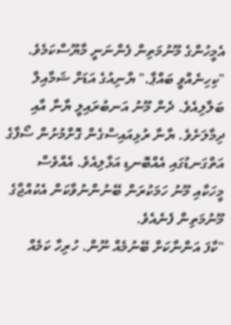އެމީހުންގެ މޫނުމަތިން ފެންނަނީ މާޔޫސްކަމެވެ.
"ކިހިނެއްވީ ބައްޕާ." ޔާނިއުގެ އަޑަށް ޝަމާއިލް ބަލާލިއެވެ. ދެން މޫނު އަނބުރައިލީ ޔާނާ އާއި ދިމާލަށެވެ. ޔާނާ ރުޅިއައިސްގެން ގޮށްމުށުން ސޯފާގެ އަތްގަނޑުގައި އެއްބޮނޑި އަޅާލިއެވެ. އެއްވެސް މީހަކާއި މޫނު ހަމަކުރަން ބޭނުންނުވާކަން އެކުއްޖާގެ މޫނުމަތިން ފެނެއެވެ.
"ކާފަ އަންނާކަށް ބޭނުމެއް ނޫން. ހުރިހާ ކަމެއް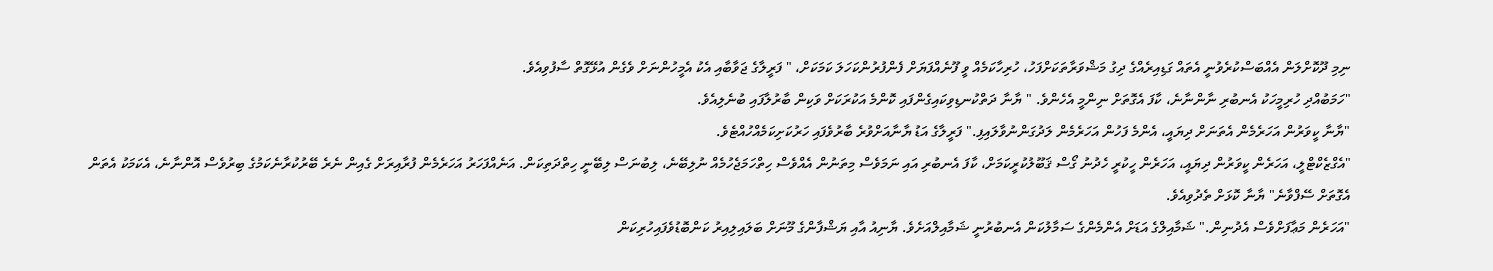ނިމި ދޫކޮށްލަން އެއްބަސްކުރެވުނީ އެތައް ގަޑިއިރެއްގެ ދިގު މަޝްވަރާތަކަށްފަހު، ހުރިހާކަމެއް ވީ ފޫނެއްފަޔަށް ފެންފުރުންކަހަލަ ކަމަކަށް، " ފަރީލާގެ ޖަވާބާއި އެކު އެމީހުންނަށް ވެގެން އުޅޭގޮތް ސާފުވިއެވެ.
"ހަމަބުއްދި ހުރިމީހަކު އެނބުރި ނާންނާނެ، ކާފަ އެގޮތަށް ނިންމީ އެހެންވެ. " ޔާނާ ދަތްކުނޑިވިކައިގެންފައި ކޮންމެ އަކުރަކަށް ވަކިން ބާރުލާފައި ބުނެލިއެވެ.
"ޔާނާ ކީވަރުން އަހަރެމެން އެތަނަށް ދިޔައީ، އެންމެ ފަހުން އަހަރެމެން ލަދުގަންނުވާލައިފި." ފަރީލާގެ އަޑު ޔާނާއަށްވުރެ ބާރުވެފައި ހަރުކަށިކަމެއްހުއްޓެވެ.
"އެގްޒެކްޓްލީ، އަހަރެން ކީވަރުން ދިޔައީ، އަހަރެން ހީކުރީ ހެދުނު ގޯސް ޤަބޫލުކުރީކަމަށް، ކާފަ އެނބުރި އައި ނަމަވެސް މިތަނުން އެއްވެސް ހިތްހަމަޖެހުމެއް ނުލިބޭނެ، ލިބުނަސް ލިބޭނީ ހިތްދަތިކަން. އަނެއްފަހަރު އަހަރެމެން ފުރާއިރަށް ގެއިން ނެރެ ބޭރުކުރާނެކަމުގެ ބިރުވެސް އޮންނާނެ، އެކަމަކު އެތަން އެގޮތަށް ސޭފްވާނެ" ޔާނާ ކޮޅަށް ތެދުވިއެވެ.
"އަހަރެން މަޢާފަށްވެސް އެދުނިން." ޝަމާއިލްގެ އަޑަށް އެންމެންގެ ސަމާލުކަން އެނބުރުނީ ޝަމާއިލްއަށެވެ. ޔާނިއު އާއި ޔަޝްފާންގެ މޫނަށް ބަލައިލިއިރު ކަންބޮޑުވެފައިހުރިކަން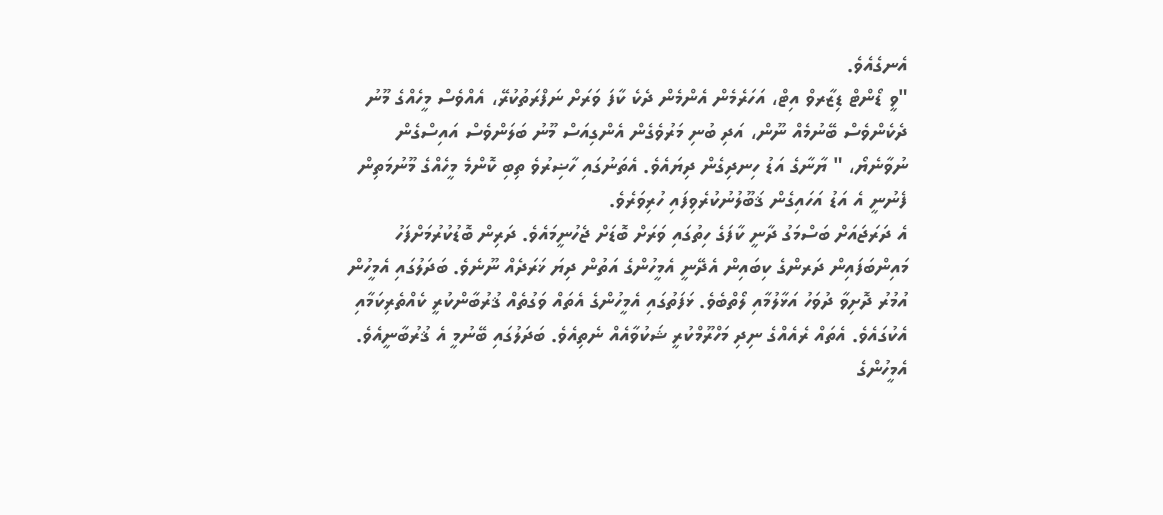އެނގެއެވެ.
"ވީ ޑޯންޓް ޑިޒާރވް އިޓް، އަހަރެމެން އެންމެން ދެކެ ކާފަ ވަރަށް ނަފްރަތުކުރޭ، އެއްވެސް މީހެއްގެ މޫނު ދެކެންވެސް ބޭނުމެއް ނޫން، އަދި ބުނި މަރުވެގެން އެންގިއަސް މޫނު ބަލަންވެސް އައިސްގެން ނުވާނެޔޯ، " ޔާނާގެ އަޑު ހިނދިގެން ދިޔައެވެ. އެތަނުގައި ހާޟިރުވެ ތިބި ކޮންމެ މީހެއްގެ މޫނުމަތިން ފެނުނީ އެ އަޑު އަހައިގެން ޤަބޫލުނުކުރެވިފައި ހުރިވަރެވެ.
އެ ދަރަޖައަށް ބަސްމަގު ދާނީ ކާފަގެ ހިތުގައި ވަރަށް ބޮޑަށް ޖެހުނީމައެވެ. ދަރިން ބޮޑުކުރުމަށްފަހު މައިންބަފައިން ދަރންގެ ކިބައިން އެދޭނީ އެމީހުންގެ އަތުން ދިޔަ ޚަރަދެއް ނޫނެވެ. ބަދަލުގައި އެމީހުން އުމުރު ދޮށިވާ ދުވަހު އަޅާލުމާއި ލޯތްބެވެ. ޅަފަތުގައި އެމީހުންގެ އެތައް ވަގުތެއް ޤުރުބާންކުރީ ކެއްތެރިކަމާއި އެކުގައެވެ. އެތައް ރެއެއްގެ ނިދި މަހްރޫމްކުރީ ޝަކުވާއެއް ނެތިއެވެ. ބަދަލުގައި ބޭނުމީ އެ ޤުރުބާނީއެވެ. އެމީހުންގެ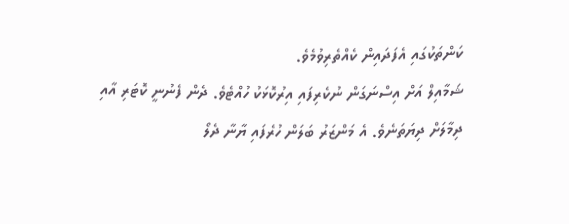ކަންތަކުގައި އެފަދައިން ކެއްތެރިވުމެވެ.
ޝަމާއިލް އަށް އިސްނަގަން ނުކެރިފައި އިރުކޮޅަކު ހުއްޓެވެ. ދެން ފެނުނީ ކޮޓަރި އާއި ދިމާލަށް ދިޔަތަނެވެ. އެ މަންޒަރު ބަލަން ހުރެފައި ޔާނާ ދެލޯ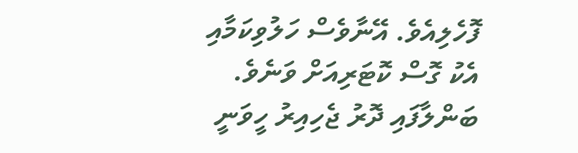ފޮހެލިއެވެ. އޭނާވެސް ހަލުވިކަމާއި އެކު ގޮސް ކޮޓަރިއަށް ވަނެވެ. ބަންލާފައި ދޮރު ޖެހިއިރު ހީވަނީ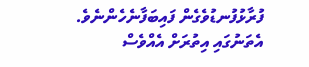ފުރާޅުފުނޑުވެގެން ފައިބަފާނެހެންނެވެ. އެތަނުގައި އިތުރަށް އެއްވެސް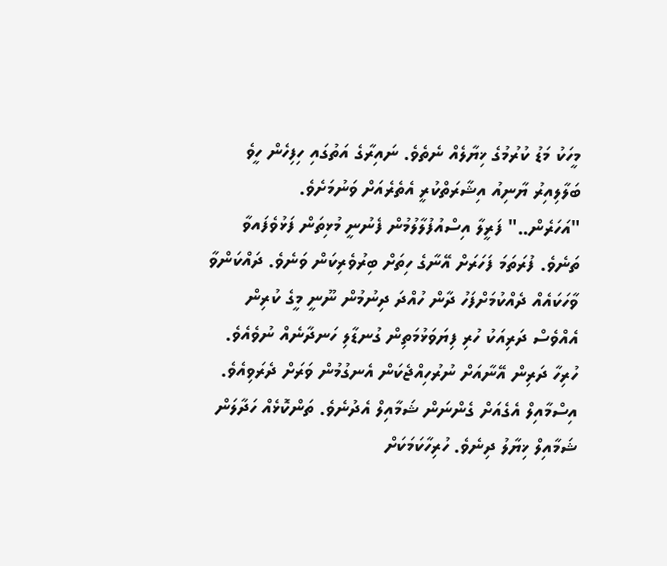މީހަކު މަޑު ކުރުމުގެ ޚިޔާލެއް ނެތެވެ. ނައިރާގެ އަތުގައި ހިފިހެން ހީވެ ބަލާލިއިރު ޔާނިއު އިޝާރަތްކުރީ އެތެރެއަށް ވަނުމަށެވެ.
"އަހަރެން.." ފަރީލާ އިސްއުފުލާލުމުން ފެނުނީ މުޅިތަން ފަޅުވެފައވާ ތަނެވެ. ފުރަތަމަ ފަހަރަށް އޭނާގެ ހިތަށް ބިރުވެރިކަން ވަނެވެ. ދައްކަންވާ ވާހަކައެއް ދެއްކުމަށްފަހު ދާން ހުއްދަ ދިނުމުން ނޫނީ މީގެ ކުރިން އެއްވެސް ދަރިއަކު ހުރި ފިޔަވަޅުމަތިން ގުނޑާލި ހަނދާނެއް ނުވެއެވެ. ހުރިހާ ދަރިން އޭނާއަށް ނުރުހިއްޖެކަން އެނގުމުން ވަރަށް ދެރަވިއެވެ.
އިސްމާއިލް އެގެއަށް ގެންނަން ޝަމާއިލް އެދުނެވެ. ތަންކޮޅެއް ހަދާލަން ޝަމާއިލް ޚިޔާލު ދިނެވެ. ހުރިހާކަމަކަށް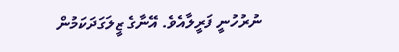ނުރުހުނީ ފަރީލާއެވެ. އޭނާގެ ޒީލަގަދަކަމުން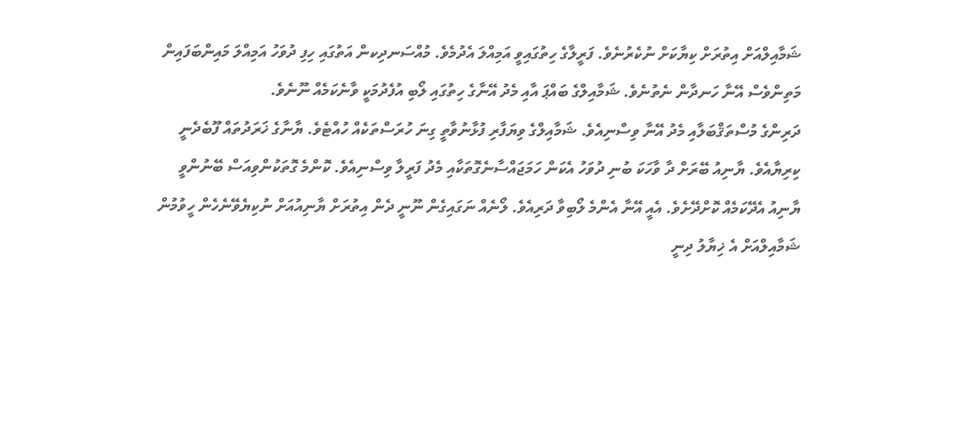ޝަމާއިލްއަށް އިތުރަށް ކިޔާކަށް ނުކެރުނެވެ. ފަރީލާގެ ހިތުގައިވީ އަމިއްލަ އެދުމެވެ. މުއްސަނދިކން އަތުގައި ހިފި ދުވަހު އަމިއްލަ މައިންބަފައިން މަތިންވެސް އޭނާ ހަނދާން ނެތުނެވެ. ޝަމާއިލްގެ ބައްޕަ އާއި މެދު އޭނާގެ ހިތުގައި ލޯބި އުފެދުމަކީ ވާނެކަމެއް ނޫނެވެ.
ދަރިންގެ މުސްތަޤްބަލާއި މެދު އޭނާ ވިސްނިއެވެ. ޝަމާއިލްގެ ވިޔަފާރި ފުޅާނުވާތީ ގިނަ ހުރަސްތަކެއް ހުއްޓެވެ. ޔާނާގެ ޚަރަދުތައް ފޫބެދެނީ ކިރިޔާއެވެ. ޔާނިއު ބޭރަށް ދާ ވާހަކަ ބުނި ދުވަހު އެކަން ހަމަޖައްސާނެގޮތަކާއި މެދު ފަރީލާ ވިސްނިއެވެ. ކޮންމެ ގޮތަކުންވިއަސް ބޭނުންވީ ޔާނިއު އެދޭކަމެއް ކޮށްދޭށެވެ. އެއީ އޭނާ އެންމެ ލޯބިވާ ދަރިއެވެ. ލޯނެއް ނަގައިގެން ނޫނީ ދެން އިތުރަށް ޔާނިއުއަށް ނުކިޔެވޭނެހެން ހީވުމުން ޝަމާއިލްއަށް އެ ޚިޔާލު ދިނީ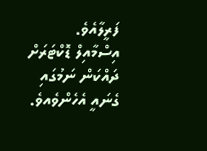ފަރީލާއެވެ.
އިސްމާއިލް ޑޮކްޓަރަށް ދައްކަން ނަމުގައި ގެނައީ އެހެންވެއވެ.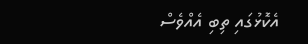އެކޮޅުގައި ތިބި އެއްވެސް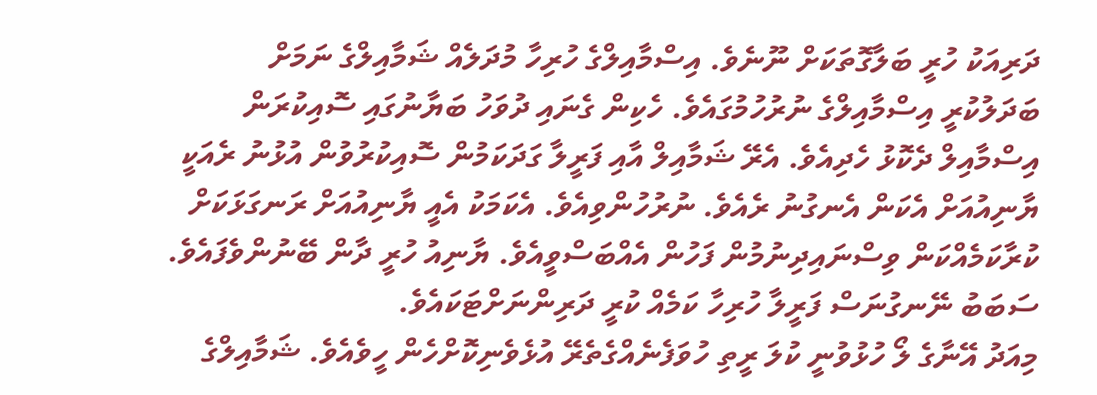ދަރިއަކު ހުރީ ބަލާގޮތަކަށް ނޫނެވެ. އިސްމާއިލްގެ ހުރިހާ މުދަލެއް ޝަމާއިލްގެ ނަމަށް ބަދަލުކުރީ އިސްމާއިލްގެ ނުރުހުމުގައެވެ. ހެކިން ގެނައި ދުވަހު ބަޔާނުގައި ސޮއިކުރަން އިސްމާއިލް ދެކޮޅު ހެދިއެވެ. އެރޭ ޝަމާއިލް އާއި ފަރީލާ ގަދަކަމުން ސޮއިކުރުވުން އުޅުނު ރެއަކީ ޔާނިއުއަށް އެކަން އެނގުނު ރެއެވެ. ނުރުހުންވިއެވެ. އެކަމަކު އެއީ ޔާނިއުއަށް ރަނގަޅަކަށް ކުރާކަމެއްކަން ވިސްނައިދިނުމުން ފަހުން އެއްބަސްވީއެވެ. ޔާނިއު ހުރީ ދާން ބޭނުންވެފައެވެ. ސަބަބު ނޭނގުނަސް ފަރީލާ ހުރިހާ ކަމެއް ކުރީ ދަރިންނަށްޓަކައެވެ.
މިއަދު އޭނާގެ ލޯ ހުޅުވުނީ ކުލަ ރީތި ހުވަފެނެއްގެތެރޭ އުޅެވެނިކޮށްހެން ހީވެއެވެ. ޝަމާއިލްގެ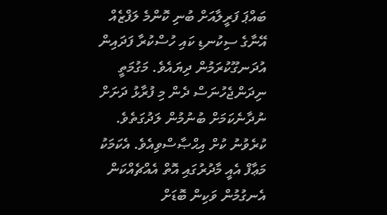ބައްޕަ ފަރީލާއަށް ބުނި ކޮންމެ ލަފްޒެއް އޭނާގެ ސިކުނޑި ކައި ހުސްކުރާ ފަދައިން އުދަނގޫކުރަމުން ދިޔައެވެ. މަގުމަތީ ނިދަންޖެހުނަސް ދެން މި ފުރާޅު ދަށަށް ނުދާނެކަމަށް ބުނުމުން ލަދުގަތެވެ. ކުރެވުނު ކުށް އިޙްޞާސްވިއެވެ. އެކަމަކު މަޢާފް އެއީ މާދުރުގައި އޮތް އެއްޗެއްކަން އެނގުމުން ވަކިން ބޮޑަށް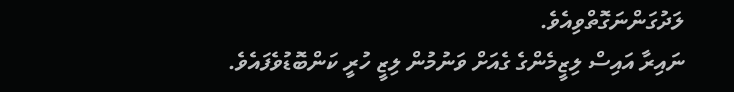ލަދުގަންނަގޮތްވިއެވެ.
ނައިރާ އައިސް ލިޒީމެންގެ ގެއަށް ވަނުމުން ލިޒީ ހުރީ ކަންބޮޑުވެފައެވެ.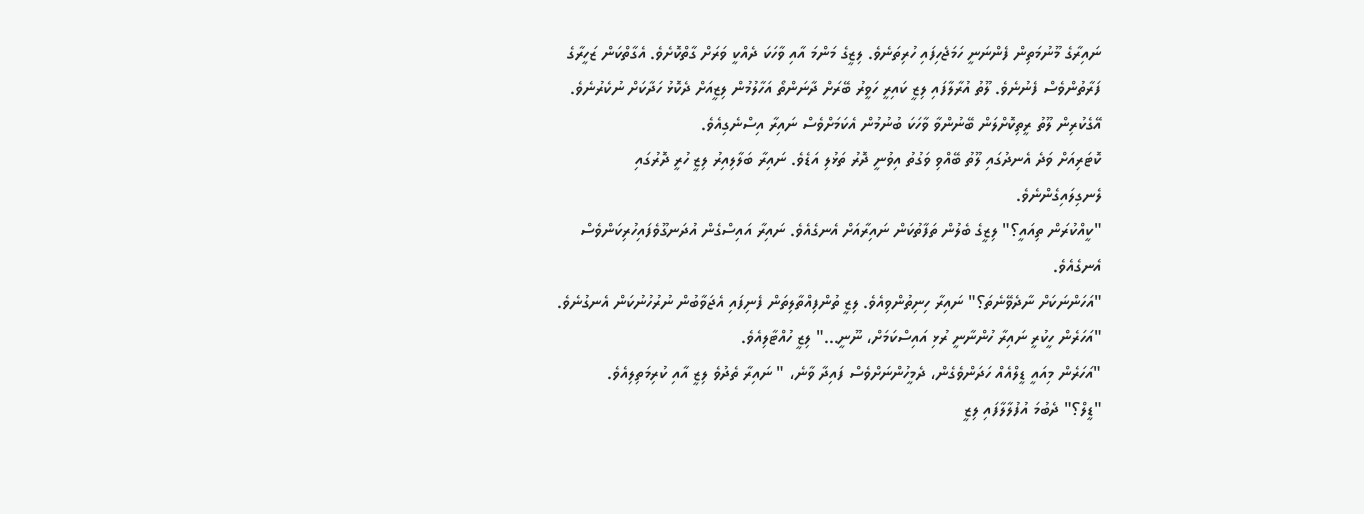ނައިރާގެ މޫނުމަތިން ފެންނަނީ ހަމަޖެހިފައި ހުރިތަނެވެ. ލިޒީގެ މަންމަ އާއި ވާހަކަ ދެއްކީ ވަރަށް ގާތްކޮށެވެ. އެގާތްކަން ޒަހީރާގެ ފަރާތުންވެސް ފެނުނެވެ. ލޫތު އުރާލާފައި ލިޒީ ކައިރީ ހަވީރު ބޭރަށް ދާނަންތޯ އަހާލުމުން ލިޒީއަށް ދެކޮޅު ހަދާކަށް ނުކެރުނެވެ. އޭގެކުރިން ލޫތު ރީތިކޮށްލަން ބޭނުންވާ ވާހަކަ ބުނުމުން އެކަމަށްވެސް ނައިރާ އިސްނެގިއެވެ.
ކޮޓަރިއަށް ވަދެ އެނދުގައި ލޫތު ބޭއްވި ވަގުތު އިވުނީ ދޮރު ތަޅުލި އަޑެވެ. ނައިރާ ބަލާލިއިރު ލިޒީ ހުރީ ދޮރުގައި ލެނގިލައިގެންނެވެ.
"ކީއްކުރަން ތިއައީ؟" ލިޒީގެ ބެލުން ތަފާތުކަން ނައިރާއަށް އެނގެއެވެ. ނައިރާ އައިސްގެން އުދަނގޫވެފައިހުރިކަންވެސް އެނގެއެވެ.
"އަހަންނަކަށް ނާދެވޭނެތަ؟" ނައިރާ ހިނިތުންވިއެވެ. ލިޒީ ތުންފިއްތާލިތަން ފެނިފައި އެޖަވާބުން ނުރުހުނުކަން އެނގުނެވެ.
"އަހަރެން ހީކުރީ ނައިރާ ހުންނާނީ ރުޅި އައިސްކަމަށް، ނޫނީ..." ލިޒީ ހުއްޓާލިއެވެ.
"އަހަރެން މިއައީ ޑީލްއެއް ހަދަންވެގެން، ދެމީހުންނަށްވެސް ފައިދާ ވާނެ، " ނައިރާ ތެދުވެ ލިޒީ އާއި ކުރިމަތިލިއެވެ.
"ޑީލް؟" ދެބުމަ އުފުލާލާފައި ލިޒީ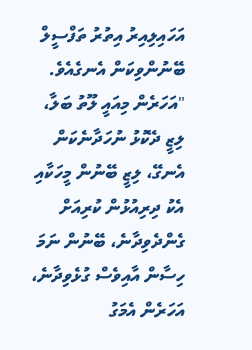އަހައިލިއިރު އިތުރު ތަފްސީލް ބޭނުންވިކަން އެނގެއެވެ.
"އަހަރެން މިއައީ ލޫތު ބަލާ، ލިޒީ ދެކޮޅު ނުހަދާނެކަން އެނގޭ، ލިޒީ ބޭނުން މީހަކާއި އެކު ދިރިއުޅުން ކުރިއަށް ގެންދެވިދާނެ، ބޭނުން ނަމަ ހިސާން އާއިވެސް ގުޅެވިދާނެ، އަހަރެން އެމަގު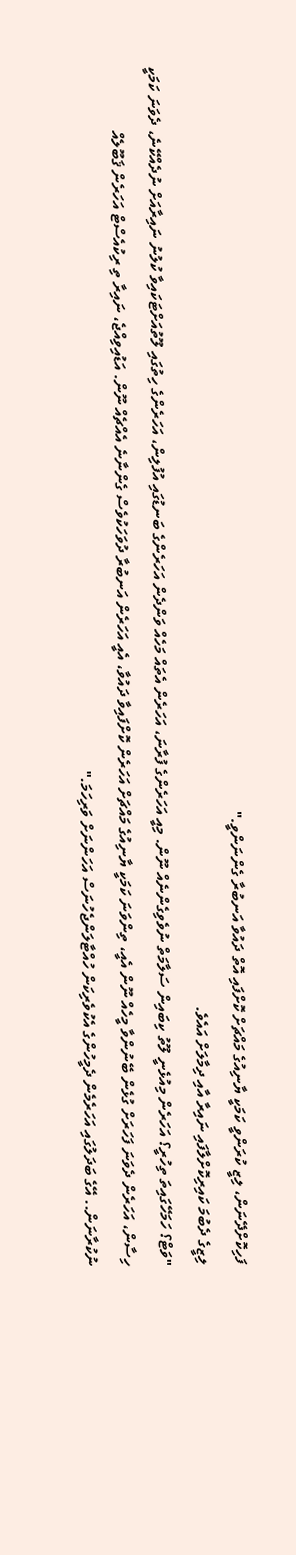ފަހިކޮށްދޭނަން، ލިޒީ ކުރަންވީ ކަމަކީ ޔާނިއުގެ މައްޗަށް ކޮށްފައި އޮތް ދައުވާ އަނބުރާ ގެންނަންވީ."
ލިޒީގެ ދެބުމަ ކައިރިކޮށްލާފައި ނައިރާ އާއި ދިމާލަށް އައެވެ.
"ވަޓް؟ ހަމަހޭގައިތަ ތިހުރީ؟ އަހަރެން މިއުޅެނީ ލޫތު ކިބައިން ސަލާމަތް ނުވެވިގެންނެއް ނޫން. މިއީ އަހަރެންގެ ފުރާނަ، އަހަރެން އެތައް މަހެއް ވަންދެން އަހަރެންގެ ބަނޑުގައި އުފުލިން، އަހަރެންގެ ހިތުގައި ލޫތުއަށްޓަކައިވާ ކުލުނު ނައިރާއަށް ނުދެއްކޭނެ، ދެވަނަ ކަމަކީ ހިސާން، އަހަރެން ދެވަނަ ފަހަރަށް ގުޅެން ބޭނުންވާ މީހެއް ނޫން އެއީ، ތިންވަނަ ކަމަކީ ޔާނިއުގެ މައްޗަށް އަހަރެން ކޮށްފައިވާ ދައުވާ، އެއީ އަހަރެން އަނބުރާ ދުވަހަކުވެސް ގެންނާނެ އެއްޗެއް ނޫން. އަޑުއިވިއްޖެ، ނައިރާ ތި ރިކުއެސްޓް އަހަރެން ޤަބޫލެއް ނުކުރާނަން.. އޭގެ ބަދަލުގައި އަހަރެމެން ދެމީހުންގެ އެކުވެރިކަން ހުއްޓާލަންޖެހުނަސް އަހަންނަށް ވަރިހަމަ."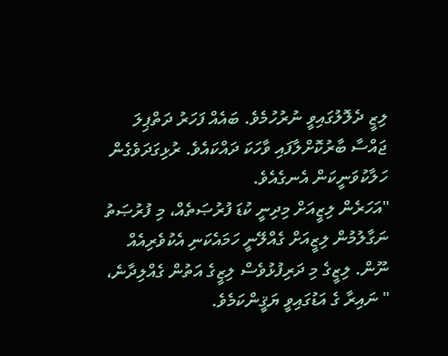ލިޒީ ދެލޮލުގައިވީ ނުރުހުމެވެ. ބައެއް ފަހަރު ދަތްޕިލަ ޖައްސާ ބާރުކޮށްލާފައި ވާހަކަ ދައްކައެވެ. ރުޅިގަދަވެގެން ހަލާކުވަނީކަން އެނގެއެވެ.
"އަހަރެން ލިޒީއަށް މިދިނީ ކުޑަ ފުރުޞަތެއް، މި ފުރުޞަތު ނަގާލުމުން ލިޒީއަށް ގެއްލޭނީ ހަމައެކަނި އެކުވެރިއެއް ނޫން. ލިޒީގެ މި ދަރިފުޅުވެސް ލިޒީގެ އަތުން ގެއްލިދާނެ، " ނައިރާ ގެ އަޑުގައިވީ ޔަޤީންކަމެވެ.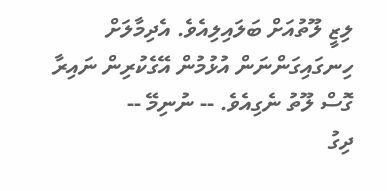ލިޒީ ލޫތުއަށް ބަލައިލިއެވެ. އެދިމާލަށް ހިނގައިގަންނަން އުޅުމުން އޭގެކުރިން ނައިރާ ގޮސް ލޫތު ނެގިއެވެ. -- ނުނިމޭ --
ދިގު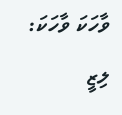ވާހަކަ ވާހަކަ: ލިޒީ